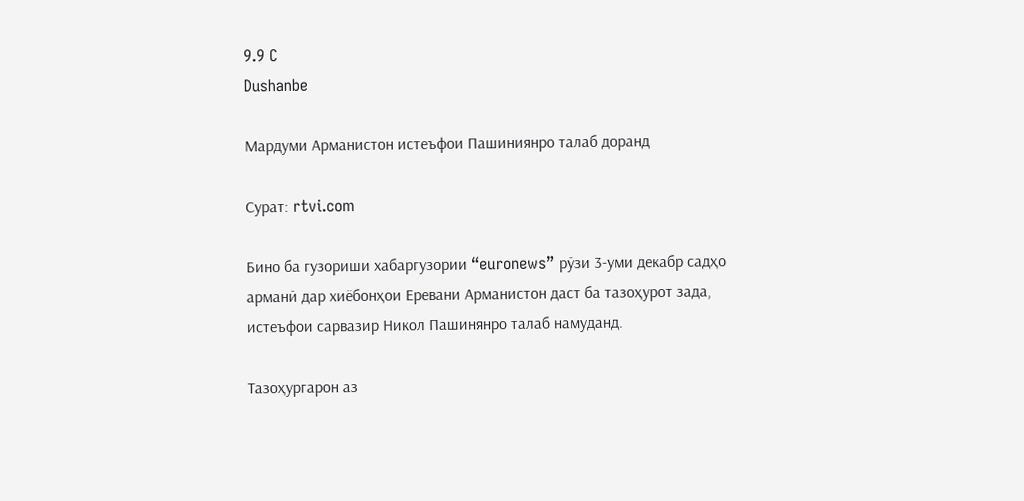9.9 C
Dushanbe

Мардуми Арманистон истеъфои Пашиниянро талаб доранд

Сурат: rtvi.com

Бино ба гузориши хабаргузории “euronews” рӯзи 3-уми декабр садҳо арманӣ дар хиёбонҳои Еревани Арманистон даст ба тазоҳурот зада, истеъфои сарвазир Никол Пашинянро талаб намуданд.

Тазоҳургарон аз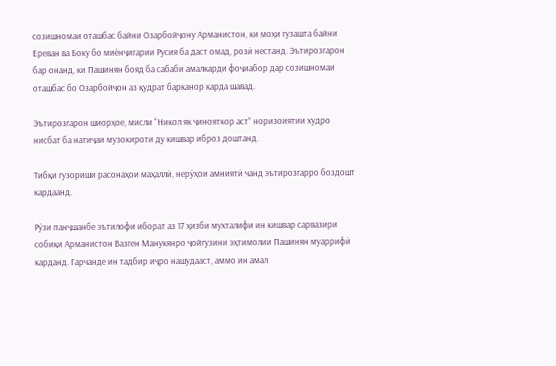созишномаи оташбас байни Озарбойҷону Арманистон, ки моҳи гузашта байни Ереван ва Боку бо миёнҷигарии Русия ба даст омад, розӣ нестанд. Эътирозгарон бар онанд, ки Пашинян бояд ба сабаби амалкарди фоҷиабор дар созишномаи оташбас бо Озарбойҷон аз қудрат барканор карда шавад.

Эътирозгарон шиорҳое, мисли “Никол як ҷинояткор аст” норизоиятии худро нисбат ба натиҷаи музокироти ду кишвар иброз доштанд.

Тибқи гузориши расонаҳои маҳаллӣ, нерӯҳои амниятӣ чанд эътирозгарро боздошт кардаанд.

Рӯзи панҷшанбе эътилофи иборат аз 17 ҳизби мухталифи ин кишвар сарвазири собиқи Арманистон Вазген Манукянро ҷойгузини эҳтимолии Пашинян муаррифӣ карданд. Гарчанде ин тадбир иҷро нашудааст, аммо ин амал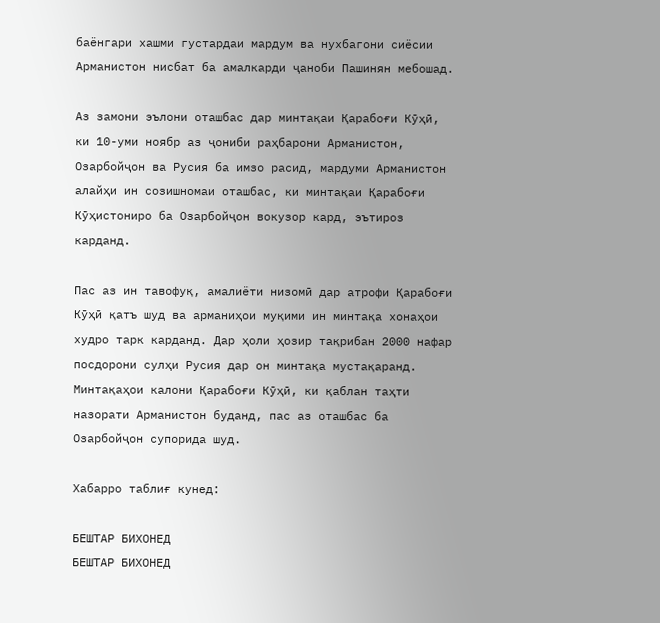баёнгари хашми густардаи мардум ва нухбагони сиёсии Арманистон нисбат ба амалкарди ҷаноби Пашинян мебошад.

Аз замони эълони оташбас дар минтақаи Қарабоғи Кӯҳӣ, ки 10-уми ноябр аз ҷониби раҳбарони Арманистон, Озарбойҷон ва Русия ба имзо расид, мардуми Арманистон алайҳи ин созишномаи оташбас, ки минтақаи Қарабоғи Кӯҳистониро ба Озарбойҷон вокузор кард, эътироз карданд.

Пас аз ин тавофуқ, амалиёти низомӣ дар атрофи Қарабоғи Кӯҳӣ қатъ шуд ва арманиҳои муқими ин минтақа хонаҳои худро тарк карданд. Дар ҳоли ҳозир тақрибан 2000 нафар посдорони сулҳи Русия дар он минтақа мустақаранд. Минтақаҳои калони Қарабоғи Кӯҳӣ, ки қаблан таҳти назорати Арманистон буданд, пас аз оташбас ба Озарбойҷон супорида шуд.

Хабарро таблиғ кунед:

БЕШТАР БИХОНЕД
БЕШТАР БИХОНЕД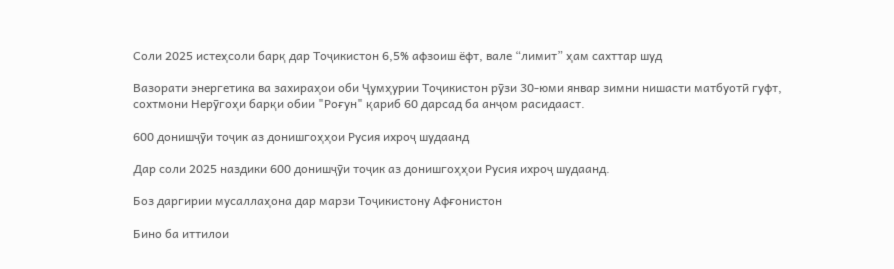Соли 2025 истеҳсоли барқ дар Тоҷикистон 6,5% афзоиш ёфт, вале “лимит” ҳам сахттар шуд

Вазорати энергетика ва захираҳои оби Ҷумҳурии Тоҷикистон рӯзи 30-юми январ зимни нишасти матбуотӣ гуфт, сохтмони Нерӯгоҳи барқи обии "Роғун" қариб 60 дарсад ба анҷом расидааст.

600 донишҷӯи тоҷик аз донишгоҳҳои Русия ихроҷ шудаанд

Дар соли 2025 наздики 600 донишҷӯи тоҷик аз донишгоҳҳои Русия ихроҷ шудаанд.

Боз даргирии мусаллаҳона дар марзи Тоҷикистону Афғонистон

Бино ба иттилои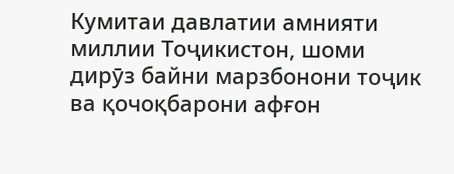Кумитаи давлатии амнияти миллии Тоҷикистон, шоми дирӯз байни марзбонони тоҷик ва қочоқбарони афғон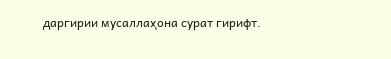даргирии мусаллаҳона сурат гирифт.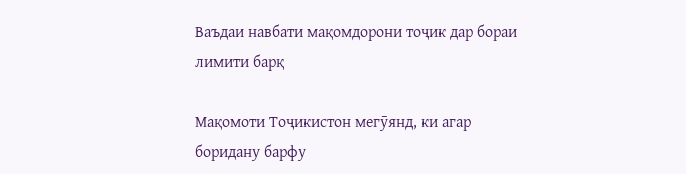Ваъдаи навбати мақомдорони тоҷик дар бораи лимити барқ

Мақомоти Тоҷикистон мегӯянд, ки агар боридану барфу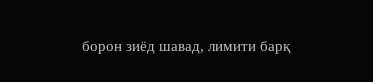борон зиёд шавад, лимити барқ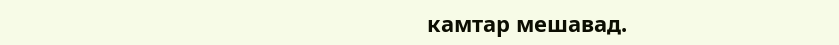камтар мешавад.